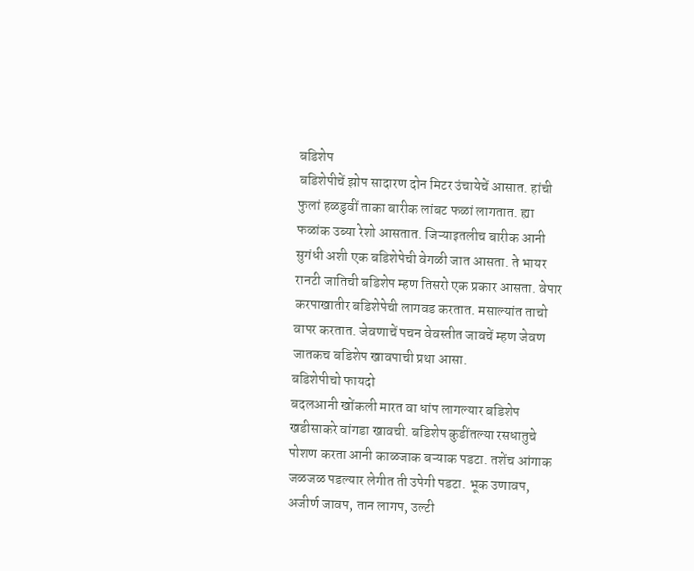बडिशेप
बडिशेपीचें झोप सादारण दोन मिटर उंचायेचें आसात. हांची फुलां हळडुवीं ताका बारीक लांबट फळां लागतात. ह्या फळांक उब्या रेशो आसतात. जिऱ्याइतलीच बारीक आनी सुगंधी अशी एक बडिशेपेची वेगळी जात आसता. ते भायर रानटी जातिची बडिशेप म्हण तिसरो एक प्रकार आसता. वेपार करपाखातीर बडिशेपेची लागवड करतात. मसाल्यांत ताचो वापर करतात. जेवणाचें पचन वेवस्तीत जावचें म्हण जेवण जातकच बडिशेप खावपाची प्रथा आसा.
बडिशेपीचो फायदो
बदलआनी खोंकली मारत वा धांप लागल्यार बडिशेप खडीसाकरे वांगडा खावची. बडिशेप कुडींतल्या रसधातुचे पोशण करता आनी काळजाक बऱ्याक पडटा. तशेंच आंगाक जळजळ पडल्यार लेगीत ती उपेगी पडटा. भूक उणावप, अजीर्ण जावप, तान लागप, उल्टी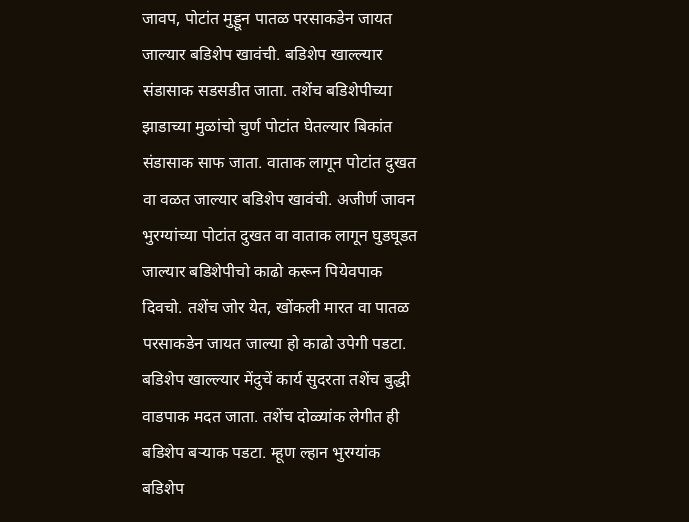जावप, पोटांत मुड्डून पातळ परसाकडेन जायत जाल्यार बडिशेप खावंची. बडिशेप खाल्ल्यार संडासाक सडसडीत जाता. तशेंच बडिशेपीच्या झाडाच्या मुळांचो चुर्ण पोटांत घेतल्यार बिकांत संडासाक साफ जाता. वाताक लागून पोटांत दुखत वा वळत जाल्यार बडिशेप खावंची. अजीर्ण जावन भुरग्यांच्या पोटांत दुखत वा वाताक लागून घुडघूडत जाल्यार बडिशेपीचो काढो करून पियेवपाक दिवचो. तशेंच जोर येत, खोंकली मारत वा पातळ परसाकडेन जायत जाल्या हो काढो उपेगी पडटा.
बडिशेप खाल्ल्यार मेंदुचें कार्य सुदरता तशेंच बुद्धी वाडपाक मदत जाता. तशेंच दोळ्यांक लेगीत ही बडिशेप बऱ्याक पडटा. म्हूण ल्हान भुरग्यांक बडिशेप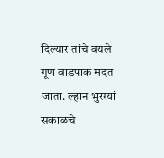दिल्यार तांचे वयले गूण वाडपाक मदत जाता. ल्हान भुरग्यां सकाळचे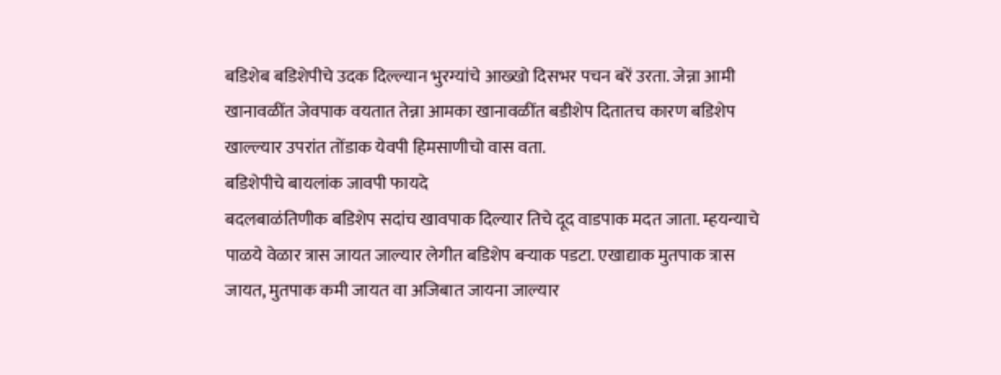बडिशेब बडिशेपीचे उदक दिल्ल्यान भुरग्यांचे आख्खो दिसभर पचन बरें उरता. जेन्ना आमी खानावळींत जेवपाक वयतात तेन्ना आमका खानावळींत बडीशेप दितातच कारण बडिशेप खाल्ल्यार उपरांत तोंडाक येवपी हिमसाणीचो वास वता.
बडिशेपीचे बायलांक जावपी फायदे
बदलबाळंतिणीक बडिशेप सदांच खावपाक दिल्यार तिचे दूद वाडपाक मदत जाता. म्हयन्याचे पाळये वेळार त्रास जायत जाल्यार लेगीत बडिशेप बऱ्याक पडटा. एखाद्याक मुतपाक त्रास जायत, मुतपाक कमी जायत वा अजिबात जायना जाल्यार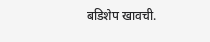बडिशेप खावची.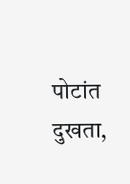पोटांत दुखता,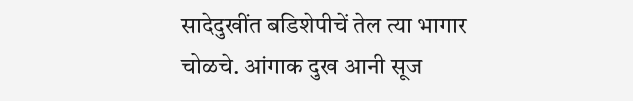सादेदुखींत बडिशेपीचें तेल त्या भागार चोळचे. आंगाक दुख आनी सूज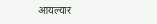आयल्यार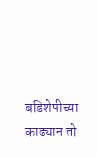बडिशेपीच्या काढ्यान तो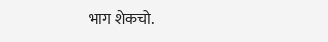भाग शेकचो.